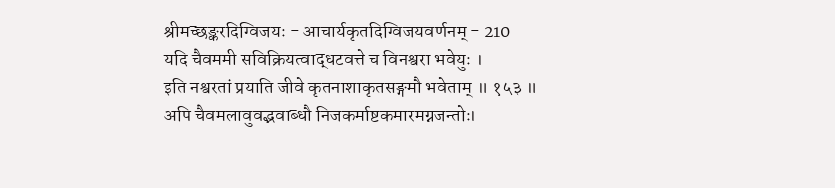श्रीमच्छङ्करदिग्विजयः - आचार्यकृतदिग्विजयवर्णनम् - 210
यदि चैवममी सविक्रियत्वाद्धटवत्ते च विनश्वरा भवेयुः ।
इति नश्वरतां प्रयाति जीवे कृतनाशाकृतसङ्गमौ भवेताम् ॥ १५३ ॥
अपि चैवमलावुवद्भवाब्धौ निजकर्माष्टकमारमग्नजन्तोः।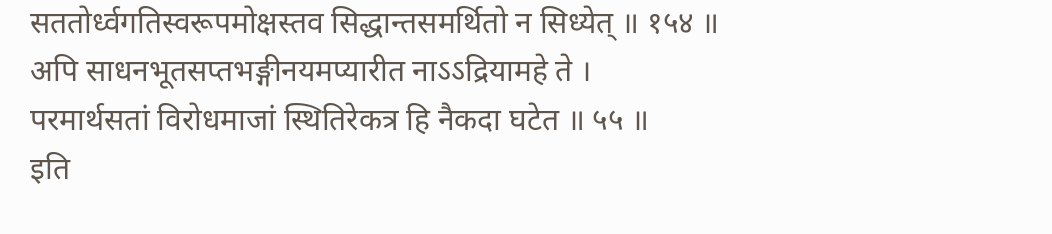सततोर्ध्वगतिस्वरूपमोक्षस्तव सिद्धान्तसमर्थितो न सिध्येत् ॥ १५४ ॥
अपि साधनभूतसप्तभङ्गीनयमप्यारीत नाऽऽद्रियामहे ते ।
परमार्थसतां विरोधमाजां स्थितिरेकत्र हि नैकदा घटेत ॥ ५५ ॥
इति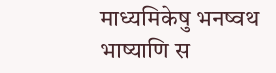माध्यमिकेषु भनष्वथ भाष्याणि स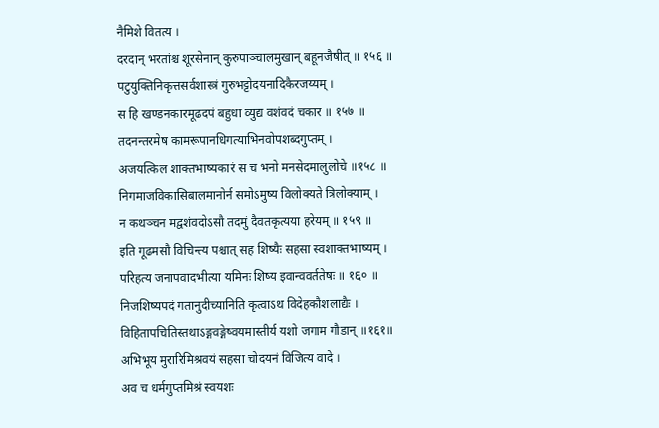नैमिशे वितत्य ।
दरदान् भरतांश्च शूरसेनान् कुरुपाञ्चालमुखान् बहूनजैषीत् ॥ १५६ ॥
पटुयुक्तिनिकृत्तसर्वशास्त्रं गुरुभट्टोदयनादिकैरजय्यम् ।
स हि खण्डनकारमूढदपं बहुधा व्युद्य वशंवदं चकार ॥ १५७ ॥
तदनन्तरमेष कामरूपानधिगत्याभिनवोपशब्दगुप्तम् ।
अजयत्किल शाक्तभाष्यकारं स च भनो मनसेदमालुलोचे ॥१५८ ॥
निगमाजविकासिबालमानोर्न समोऽमुष्य विलोक्यते त्रिलोक्याम् ।
न कथञ्चन मद्वशंवदोऽसौ तदमुं दैवतकृत्यया हरेयम् ॥ १५९ ॥
इति गूढमसौ विचिन्त्य पश्चात् सह शिष्यैः सहसा स्वशाक्तभाष्यम् ।
परिहत्य जनापवादभीत्या यमिनः शिष्य इवान्ववर्ततेषः ॥ १६० ॥
निजशिष्यपदं गतानुदीच्यानिति कृत्वाऽथ विदेहकौशलाद्यैः ।
विहितापचितिस्तथाऽङ्गवङ्गेष्वयमास्तीर्य यशो जगाम गौडान् ॥१६१॥
अभिभूय मुरारिमिश्रवयं सहसा चोदयनं विजित्य वादे ।
अव च धर्मगुप्तमिश्रं स्वयशः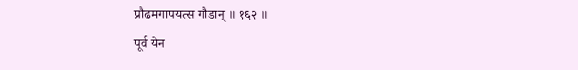प्रौढमगापयत्स गौडान् ॥ १६२ ॥
पूर्व येन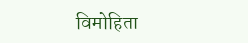विमोहिता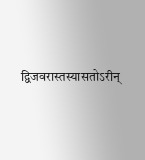द्विजवरास्तस्यासतोऽरीन्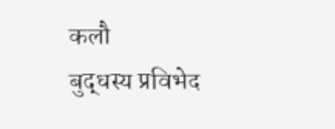कलौ
बुद्धस्य प्रविभेद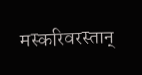मस्करिवरस्तान्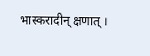भास्करादीन् क्षणात् ।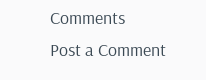Comments
Post a Comment